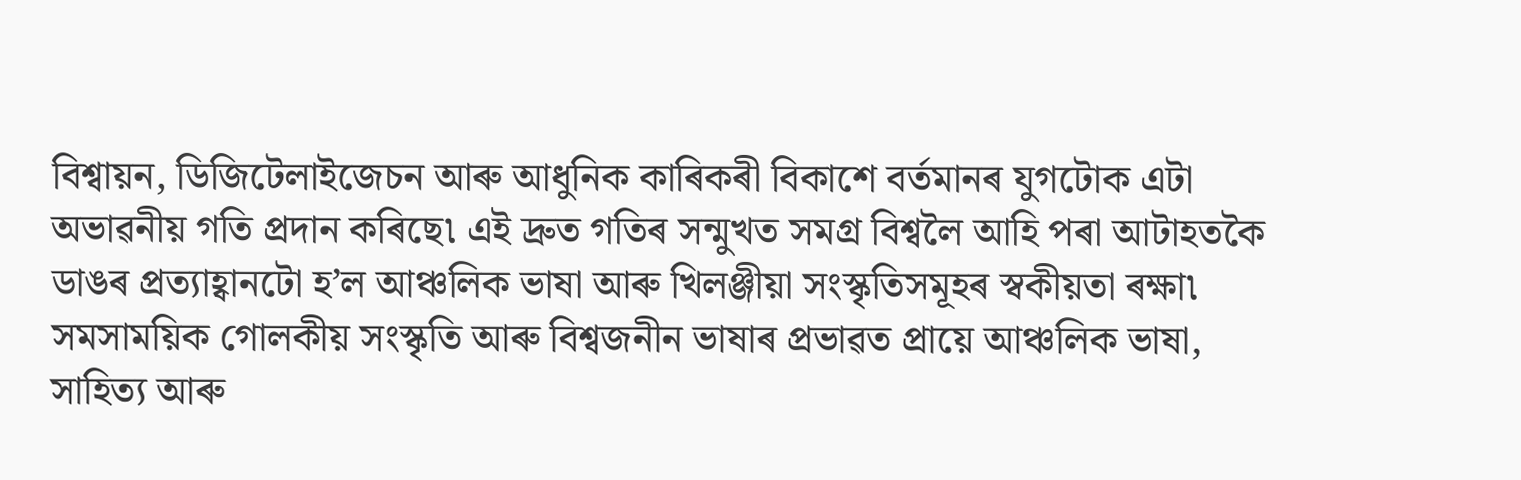বিশ্বায়ন, ডিজিটেলাইজেচন আৰু আধুনিক কাৰিকৰী বিকাশে বর্তমানৰ যুগটোক এটা অভাৱনীয় গতি প্রদান কৰিছে৷ এই দ্রুত গতিৰ সন্মুখত সমগ্র বিশ্বলৈ আহি পৰা আটাহতকৈ ডাঙৰ প্রত্যাহ্বানটো হ’ল আঞ্চলিক ভাষা আৰু খিলঞ্জীয়া সংস্কৃতিসমূহৰ স্বকীয়তা ৰক্ষা৷
সমসাময়িক গোলকীয় সংস্কৃতি আৰু বিশ্বজনীন ভাষাৰ প্রভাৱত প্রায়ে আঞ্চলিক ভাষা, সাহিত্য আৰু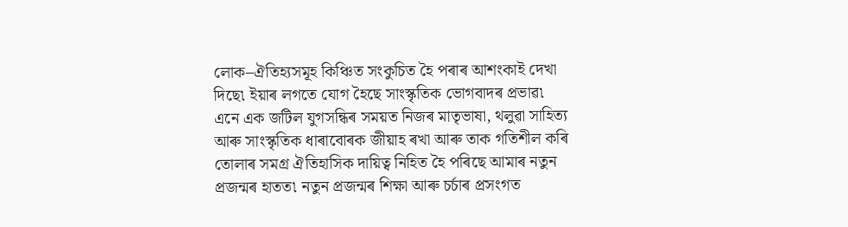লোক–ঐতিহ্যসমূহ কিঞ্চিত সংকুচিত হৈ পৰাৰ আশংকাই দেখা দিছে৷ ইয়াৰ লগতে যোগ হৈছে সাংস্কৃতিক ভোগবাদৰ প্রভাৱ৷
এনে এক জটিল যুগসন্ধিৰ সময়ত নিজৰ মাতৃভাষা, থলুৱা সাহিত্য আৰু সাংস্কৃতিক ধাৰাবোৰক জীয়াহ ৰখা আৰু তাক গতিশীল কৰি তোলাৰ সমগ্র ঐতিহাসিক দায়িত্ব নিহিত হৈ পৰিছে আমাৰ নতুন প্রজন্মৰ হাতত৷ নতুন প্রজন্মৰ শিক্ষা আৰু চর্চাৰ প্রসংগত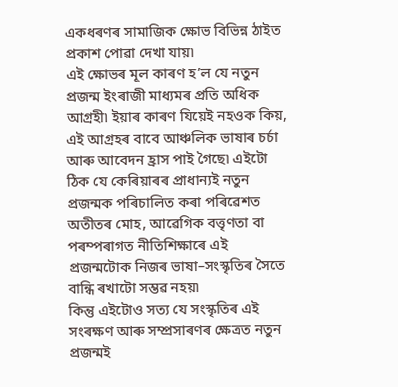একধৰণৰ সামাজিক ক্ষোভ বিভিন্ন ঠাইত প্রকাশ পোৱা দেখা যায়৷
এই ক্ষোভৰ মূল কাৰণ হ’ল যে নতুন প্রজন্ম ইংৰাজী মাধ্যমৰ প্রতি অধিক আগ্রহী৷ ইয়াৰ কাৰণ যিয়েই নহওক কিয়, এই আগ্রহৰ বাবে আঞ্চলিক ভাষাৰ চর্চা আৰু আবেদন হ্রাস পাই গৈছে৷ এইটো ঠিক যে কেৰিয়াৰৰ প্রাধান্যই নতুন প্রজন্মক পৰিচালিত কৰা পৰিৱেশত অতীতৰ মোহ, আৱেগিক বত্তৃণতা বা পৰম্পৰাগত নীতিশিক্ষাৰে এই প্রজন্মটোক নিজৰ ভাষা–সংস্কৃতিৰ সৈতে বান্ধি ৰখাটো সম্ভৱ নহয়৷
কিন্তু এইটোও সত্য যে সংস্কৃতিৰ এই সংৰক্ষণ আৰু সম্প্রসাৰণৰ ক্ষেত্রত নতুন প্রজন্মই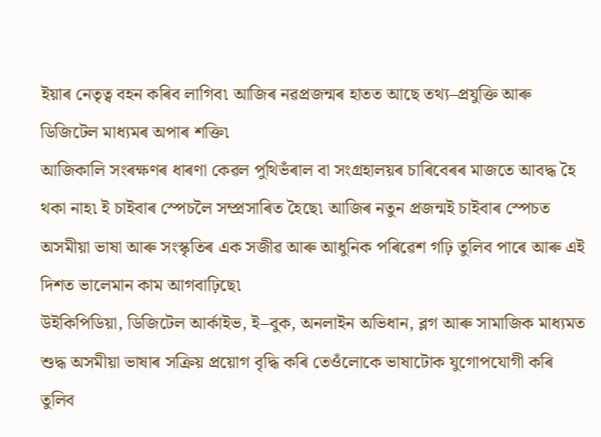ইয়াৰ নেতৃত্ব বহন কৰিব লাগিব৷ আজিৰ নৱপ্রজন্মৰ হাতত আছে তথ্য–প্রযুক্তি আৰু ডিজিটেল মাধ্যমৰ অপাৰ শক্তি৷
আজিকালি সংৰক্ষণৰ ধাৰণা কেৱল পুথিভঁৰাল বা সংগ্রহালয়ৰ চাৰিবেৰৰ মাজতে আবদ্ধ হৈ থকা নাহ৷ ই চাইবাৰ স্পেচলৈ সম্প্রসাৰিত হৈছে৷ আজিৰ নতুন প্রজন্মই চাইবাৰ স্পেচত অসমীয়া ভাষা আৰু সংস্কৃতিৰ এক সজীৱ আৰু আধুনিক পৰিৱেশ গঢ়ি তুলিব পাৰে আৰু এই দিশত ভালেমান কাম আগবাঢ়িছে৷
উইকিপিডিয়া, ডিজিটেল আর্কাইভ, ই–বুক, অনলাইন অভিধান, ব্লগ আৰু সামাজিক মাধ্যমত শুদ্ধ অসমীয়া ভাষাৰ সক্রিয় প্রয়োগ বৃদ্ধি কৰি তেওঁলোকে ভাষাটোক যুগোপযোগী কৰি তুলিব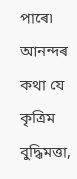পাৰে৷ আনন্দৰ কথা যে কৃত্রিম বুদ্ধিমত্তা,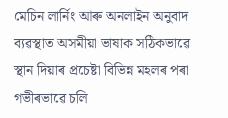মেচিন লার্নিং আৰু অনলাইন অনুবাদ ব্যৱস্থাত অসমীয়া ভাষাক সঠিকভাৱে স্থান দিয়াৰ প্রচেষ্টা বিভিন্ন মহলৰ পৰা গভীৰভাৱে চলি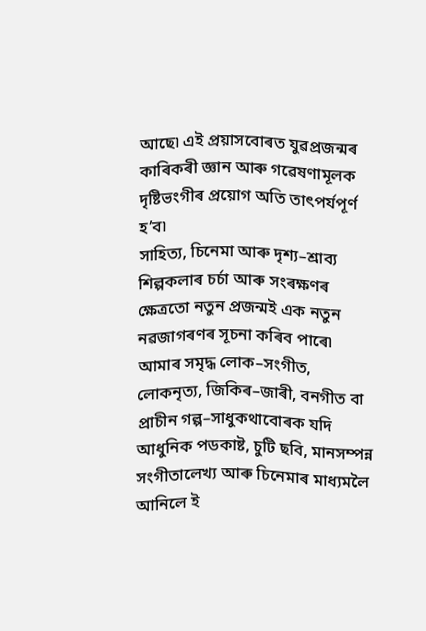আছে৷ এই প্রয়াসবোৰত যুৱপ্রজন্মৰ কাৰিকৰী জ্ঞান আৰু গৱেষণামূলক দৃষ্টিভংগীৰ প্রয়োগ অতি তাৎপর্যপূর্ণ হ’ব৷
সাহিত্য, চিনেমা আৰু দৃশ্য–শ্রাব্য শিল্পকলাৰ চর্চা আৰু সংৰক্ষণৰ ক্ষেত্রতো নতুন প্রজন্মই এক নতুন নৱজাগৰণৰ সূচনা কৰিব পাৰে৷ আমাৰ সমৃদ্ধ লোক–সংগীত, লোকনৃত্য, জিকিৰ–জাৰী, বনগীত বা প্রাচীন গল্প–সাধুকথাবোৰক যদি আধুনিক পডকাষ্ট, চুটি ছবি, মানসম্পন্ন সংগীতালেখ্য আৰু চিনেমাৰ মাধ্যমলৈ আনিলে ই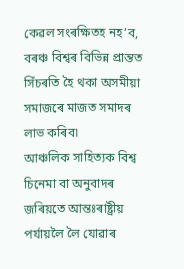কেৱল সংৰক্ষিতহ নহ’ব, বৰঞ্চ বিশ্বৰ বিভিন্ন প্রান্তত সিঁচৰতি হৈ থকা অসমীয়া সমাজৰে মাজত সমাদৰ লাভ কৰিব৷
আঞ্চলিক সাহিত্যক বিশ্ব চিনেমা বা অনুবাদৰ জৰিয়তে আন্তঃৰাষ্ট্রীয় পর্যায়লৈ লৈ যোৱাৰ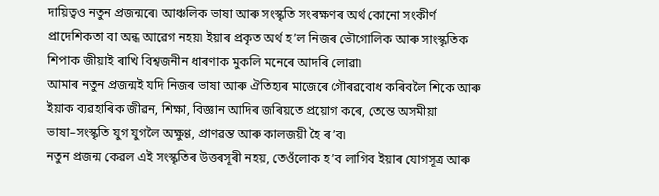দায়িত্বও নতুন প্রজন্মৰে৷ আঞ্চলিক ভাষা আৰু সংস্কৃতি সংৰক্ষণৰ অর্থ কোনো সংকীর্ণ প্রাদেশিকতা বা অন্ধ আৱেগ নহয়৷ ইয়াৰ প্রকৃত অর্থ হ’ল নিজৰ ভৌগোলিক আৰু সাংস্কৃতিক শিপাক জীয়াই ৰাখি বিশ্বজনীন ধাৰণাক মুকলি মনেৰে আদৰি লোৱা৷
আমাৰ নতুন প্রজন্মই যদি নিজৰ ভাষা আৰু ঐতিহ্যৰ মাজেৰে গৌৰৱবোধ কৰিবলৈ শিকে আৰু ইয়াক ব্যৱহাৰিক জীৱন, শিক্ষা, বিজ্ঞান আদিৰ জৰিয়তে প্রয়োগ কৰে, তেন্তে অসমীয়া ভাষা–সংস্কৃতি যুগ যুগলৈ অক্ষুণ্ণ, প্রাণৱন্ত আৰু কালজয়ী হৈ ৰ’ব৷
নতুন প্রজন্ম কেৱল এই সংস্কৃতিৰ উত্তৰসূৰী নহয়, তেওঁলোক হ’ব লাগিব ইয়াৰ যোগসূত্র আৰু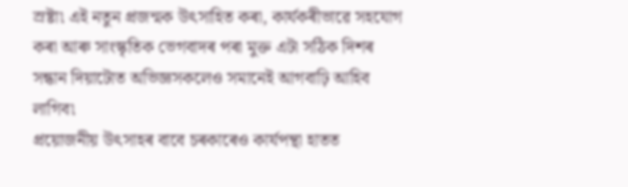স্রষ্টা৷ এই নতুন প্রজন্মক উৎসাহিত কৰা, কার্যকৰীভাৱে সহযোগ কৰা আৰু সাংস্কৃতিক ভেগবাদৰ পৰা মুক্ত এটা সঠিক দিশৰ সন্ধান দিয়াটোত অভিজ্ঞসকলেও সমানেই আগবাঢ়ি আহিব লাগিব৷
প্রয়োজনীয় উৎসাহৰ বাবে চৰকাৰেও কার্যপন্থা হাতত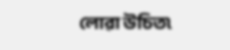লোৱা উচিত৷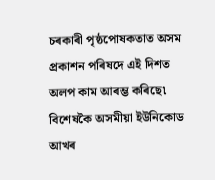চৰকাৰী পৃষ্ঠপোষকতাত অসম প্রকাশন পৰিষদে এই দিশত অলপ কাম আৰম্ভ কৰিছে৷ বিশেষকৈ অসমীয়া ইউনিকোড আখৰ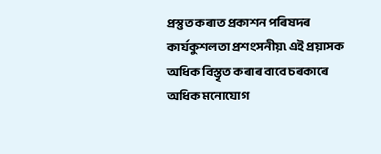প্রস্তুত কৰাত প্রকাশন পৰিষদৰ কার্যকুশলতা প্রশংসনীয়৷ এই প্রয়াসক অধিক বিস্তৃত কৰাৰ বাবে চৰকাৰে অধিক মনোযোগ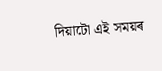দিয়াটো এই সময়ৰ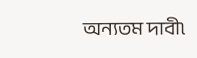অন্যতম দাবী৷